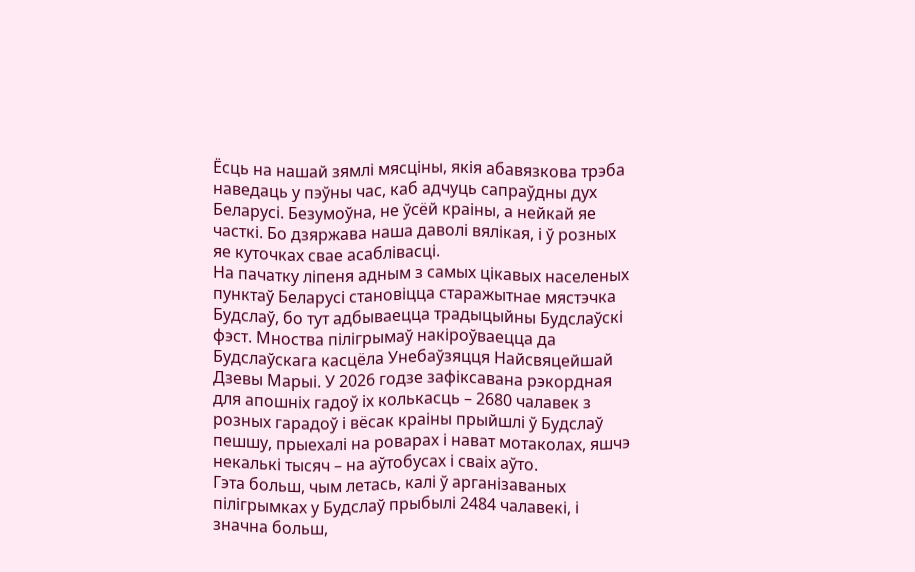Ёсць на нашай зямлі мясціны, якія абавязкова трэба наведаць у пэўны час, каб адчуць сапраўдны дух Беларусі. Безумоўна, не ўсёй краіны, а нейкай яе часткі. Бо дзяржава наша даволі вялікая, і ў розных яе куточках свае асаблівасці.
На пачатку ліпеня адным з самых цікавых населеных пунктаў Беларусі становіцца старажытнае мястэчка Будслаў, бо тут адбываецца традыцыйны Будслаўскі фэст. Мноства пілігрымаў накіроўваецца да Будслаўскага касцёла Унебаўзяцця Найсвяцейшай Дзевы Марыі. У 2026 годзе зафіксавана рэкордная для апошніх гадоў іх колькасць – 2680 чалавек з розных гарадоў і вёсак краіны прыйшлі ў Будслаў пешшу, прыехалі на роварах і нават мотаколах, яшчэ некалькі тысяч – на аўтобусах і сваіх аўто.
Гэта больш, чым летась, калі ў арганізаваных пілігрымках у Будслаў прыбылі 2484 чалавекі, і значна больш,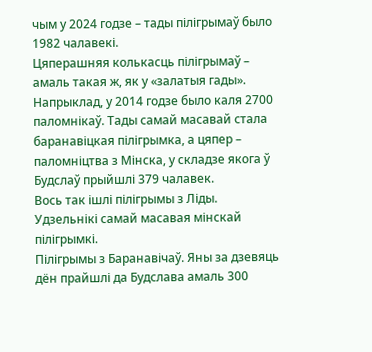чым у 2024 годзе – тады пілігрымаў было 1982 чалавекі.
Цяперашняя колькасць пілігрымаў – амаль такая ж, як у «залатыя гады». Напрыклад, у 2014 годзе было каля 2700 паломнікаў. Тады самай масавай стала баранавіцкая пілігрымка, а цяпер – паломніцтва з Мінска, у складзе якога ў Будслаў прыйшлі 379 чалавек.
Вось так ішлі пілігрымы з Ліды.
Удзельнікі самай масавая мінскай пілігрымкі.
Пілігрымы з Баранавічаў. Яны за дзевяць дён прайшлі да Будслава амаль 300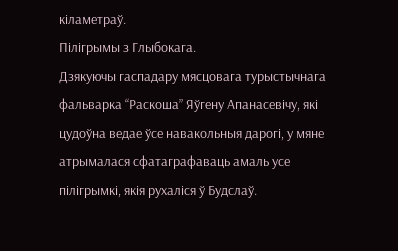кіламетраў.
Пілігрымы з Глыбокага.
Дзякуючы гаспадару мясцовага турыстычнага фальварка “Раскоша” Яўгену Апанасевічу, які цудоўна ведае ўсе навакольныя дарогі, у мяне атрымалася сфатаграфаваць амаль усе пілігрымкі, якія рухаліся ў Будслаў.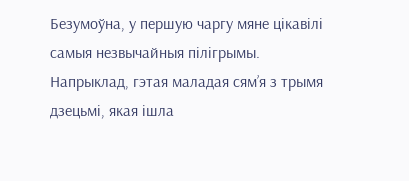Безумоўна, у першую чаргу мяне цікавілі самыя незвычайныя пілігрымы.
Напрыклад, гэтая маладая сям’я з трымя дзецьмі, якая ішла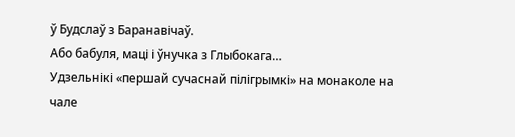ў Будслаў з Баранавічаў.
Або бабуля, маці і ўнучка з Глыбокага…
Удзельнікі «першай сучаснай пілігрымкі» на монаколе на чале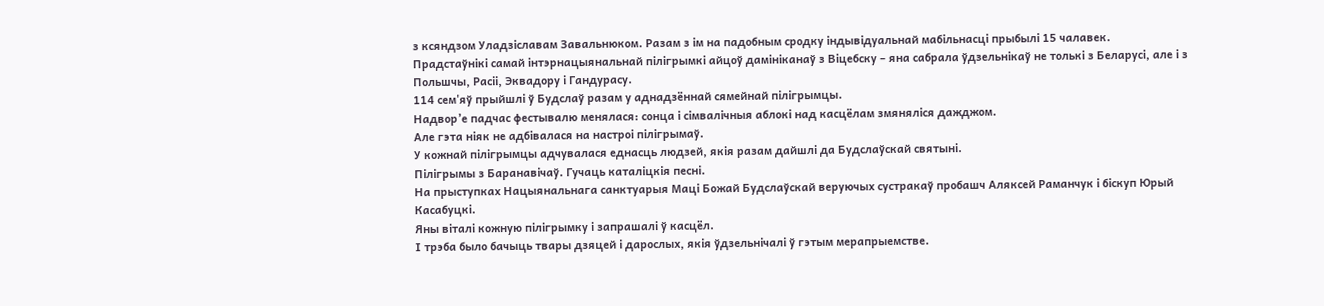з ксяндзом Уладзіславам Завальнюком. Разам з ім на падобным сродку індывідуальнай мабільнасці прыбылі 15 чалавек.
Прадстаўнікі самай інтэрнацыянальнай пілігрымкі айцоў дамініканаў з Віцебску – яна сабрала ўдзельнікаў не толькі з Беларусі, але і з Польшчы, Расіі, Эквадору і Гандурасу.
114 сем'яў прыйшлі ў Будслаў разам у аднадзённай сямейнай пілігрымцы.
Надвор’е падчас фестывалю менялася: сонца і сімвалічныя аблокі над касцёлам змяняліся дажджом.
Але гэта ніяк не адбівалася на настроі пілігрымаў.
У кожнай пілігрымцы адчувалася еднасць людзей, якія разам дайшлі да Будслаўскай святыні.
Пілігрымы з Баранавічаў. Гучаць каталіцкія песні.
На прыступках Нацыянальнага санктуарыя Маці Божай Будслаўскай веруючых сустракаў пробашч Аляксей Раманчук і біскуп Юрый Касабуцкі.
Яны віталі кожную пілігрымку і запрашалі ў касцёл.
І трэба было бачыць твары дзяцей і дарослых, якія ўдзельнічалі ў гэтым мерапрыемстве.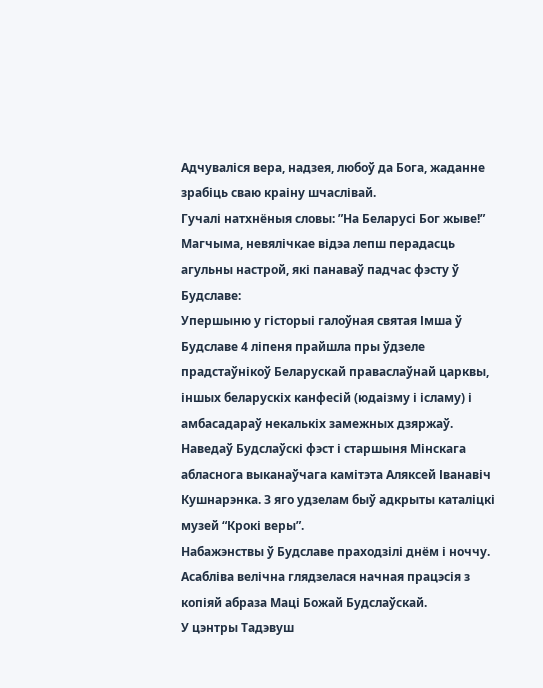Адчуваліся вера, надзея, любоў да Бога, жаданне зрабіць сваю краіну шчаслівай.
Гучалі натхнёныя словы: ”На Беларусі Бог жыве!”
Магчыма, невялічкае відэа лепш перадасць агульны настрой, які панаваў падчас фэсту ў Будславе:
Упершыню у гісторыі галоўная святая Імша ў Будславе 4 ліпеня прайшла пры ўдзеле прадстаўнікоў Беларускай праваслаўнай царквы, іншых беларускіх канфесій (юдаізму і ісламу) і амбасадараў некалькіх замежных дзяржаў.
Наведаў Будслаўскі фэст і старшыня Мінскага абласнога выканаўчага камітэта Аляксей Іванавіч Кушнарэнка. З яго удзелам быў адкрыты каталіцкі музей “Крокі веры”.
Набажэнствы ў Будславе праходзілі днём і ноччу.
Асабліва велічна глядзелася начная працэсія з копіяй абраза Маці Божай Будслаўскай.
У цэнтры Тадэвуш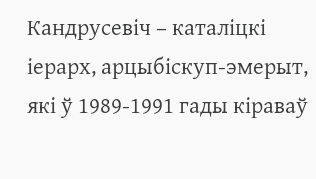Кандрусевіч – каталіцкі іерарх, арцыбіскуп-эмерыт, які ў 1989-1991 гады кіраваў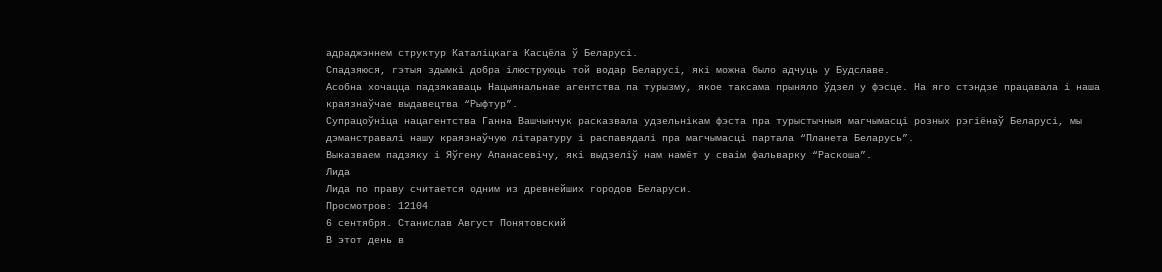адраджэннем структур Каталіцкага Касцёла ў Беларусі.
Спадзяюся, гэтыя здымкі добра ілюструюць той водар Беларусі, які можна было адчуць у Будславе.
Асобна хочацца падзякаваць Нацыянальнае агентства па турызму, якое таксама прыняло ўдзел у фэсце. На яго стэндзе працавала і наша краязнаўчае выдавецтва “Рыфтур”.
Супрацоўніца нацагентства Ганна Вашчынчук расказвала удзельнікам фэста пра турыстычныя магчымасці розных рэгіёнаў Беларусі, мы дэманстравалі нашу краязнаўчую літаратуру і распавядалі пра магчымасці партала “Планета Беларусь”.
Выказваем падзяку і Яўгену Апанасевічу, які выдзеліў нам намёт у сваім фальварку “Раскоша”.
Лида
Лида по праву считается одним из древнейших городов Беларуси.
Просмотров: 12104
6 сентября. Станислав Август Понятовский
В этот день в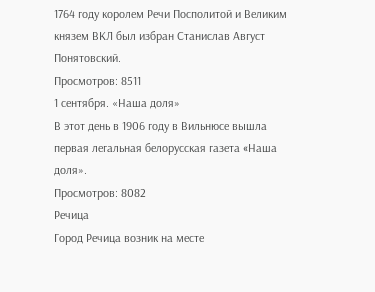1764 году королем Речи Посполитой и Великим князем ВКЛ был избран Станислав Август Понятовский.
Просмотров: 8511
1 сентября. «Наша доля»
В этот день в 1906 году в Вильнюсе вышла первая легальная белорусская газета «Hаша доля».
Просмотров: 8082
Речица
Город Речица возник на месте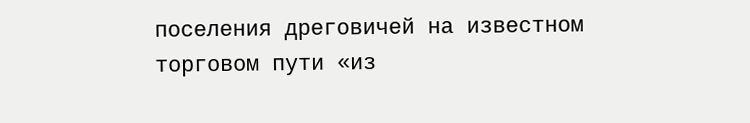поселения дреговичей на известном торговом пути «из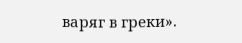варяг в греки».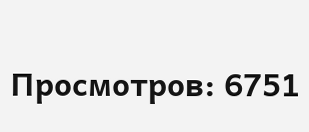Просмотров: 6751